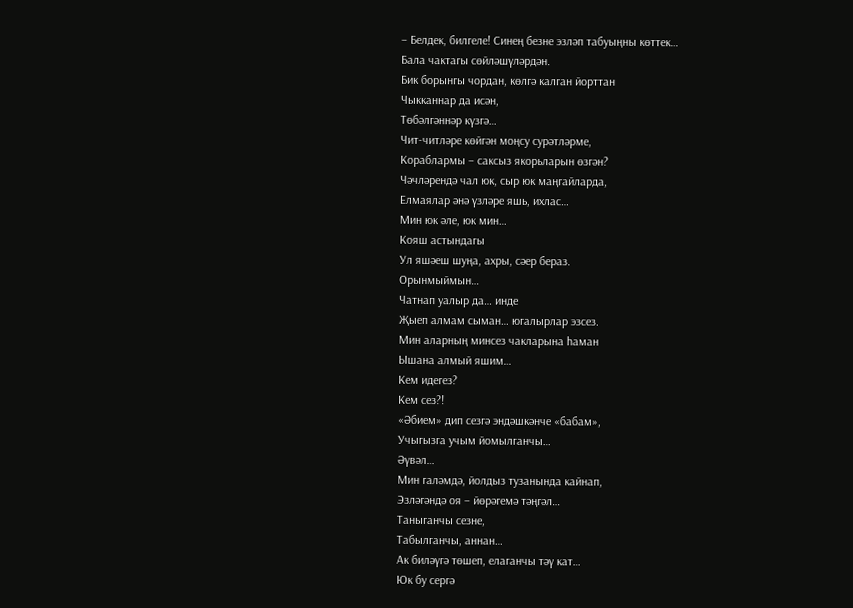– Белдек, билгеле! Синең безне эзләп табуыңны көттек…
Бала чактагы сөйләшүләрдән.
Бик борынгы чордан, көлгә калган йорттан
Чыкканнар да исән,
Төбәлгәннәр күзгә…
Чит-читләре көйгән моңсу сурәтләрме,
Кораблармы – саксыз якорьларын өзгән?
Чәчләрендә чал юк, сыр юк маңгайларда,
Елмаялар әнә үзләре яшь, ихлас…
Мин юк әле, юк мин…
Кояш астындагы
Ул яшәеш шуңа, ахры, сәер бераз.
Орынмыймын…
Чатнап уалыр да… инде
Җыеп алмам сыман… югалырлар эзсез.
Мин аларның минсез чакларына һаман
Ышана алмый яшим…
Кем идегез?
Кем сез?!
«Әбием» дип сезгә эндәшкәнче «бабам»,
Учыгызга учым йомылганчы…
Әүвәл…
Мин галәмдә, йолдыз тузанында кайнап,
Эзләгәндә оя – йөрәгемә тәңгәл…
Таныганчы сезне,
Табылганчы, аннан…
Ак биләүгә төшеп, елаганчы тәү кат…
Юк бу сергә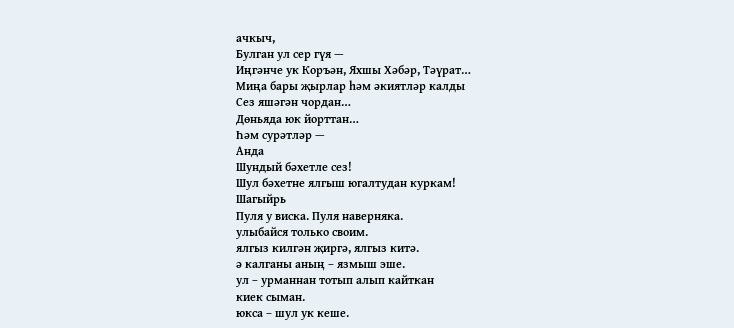ачкыч,
Булган ул сер гүя —
Иңгәнче ук Коръән, Яхшы Хәбәр, Тәүрат…
Миңа бары җырлар һәм әкиятләр калды
Сез яшәгән чордан…
Дөньяда юк йорттан…
Һәм сурәтләр —
Анда
Шундый бәхетле сез!
Шул бәхетне ялгыш югалтудан куркам!
Шагыйрь
Пуля у виска. Пуля наверняка.
улыбайся только своим.
ялгыз килгән җиргә, ялгыз китә.
ә калганы аның – язмыш эше.
ул – урманнан тотып алып кайткан
киек сыман.
юкса – шул ук кеше.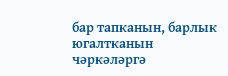бар тапканын, барлык югалтканын
чәркәләргә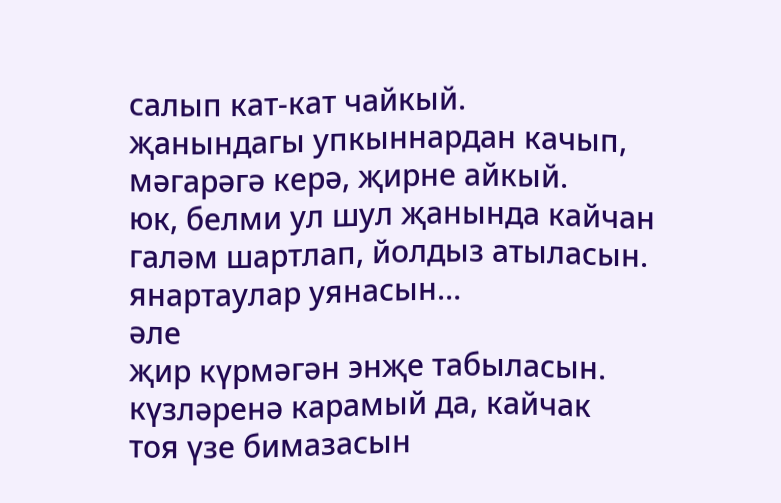салып кат-кат чайкый.
җанындагы упкыннардан качып,
мәгарәгә керә, җирне айкый.
юк, белми ул шул җанында кайчан
галәм шартлап, йолдыз атыласын.
янартаулар уянасын…
әле
җир күрмәгән энҗе табыласын.
күзләренә карамый да, кайчак
тоя үзе бимазасын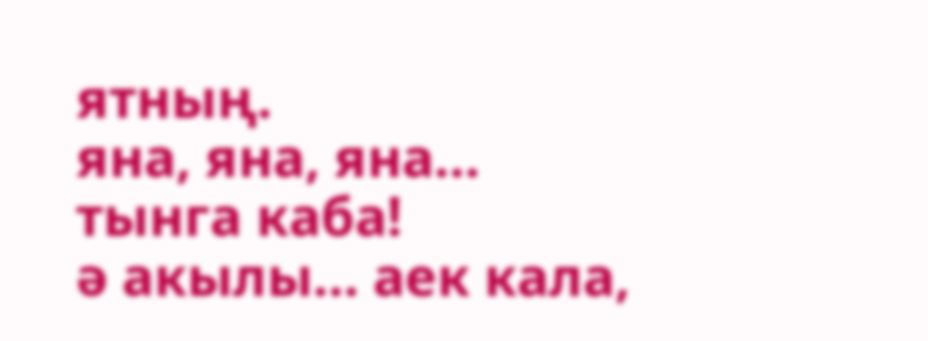ятның.
яна, яна, яна…
тынга каба!
ә акылы… аек кала,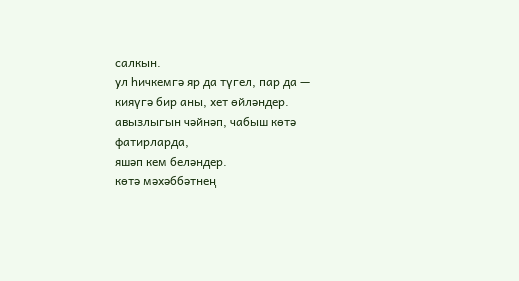салкын.
ул һичкемгә яр да түгел, пар да —
кияүгә бир аны, хет өйләндер.
авызлыгын чәйнәп, чабыш көтә
фатирларда,
яшәп кем беләндер.
көтә мәхәббәтнең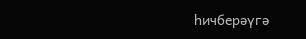һичберәүгә